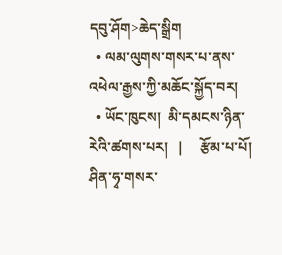དབུ་ཤོག>ཆེད་སྒྲིག
  • ལམ་ལུགས་གསར་པ་ནས་འཕེལ་རྒྱས་ཀྱི་མཆོང་སྐྱོད་བར།
  • ཡོང་ཁུངས།  མི་དམངས་ཉིན་རེའི་ཚགས་པར།   |     རྩོམ་པ་པོ།  ཤིན་ཧྭ་གསར་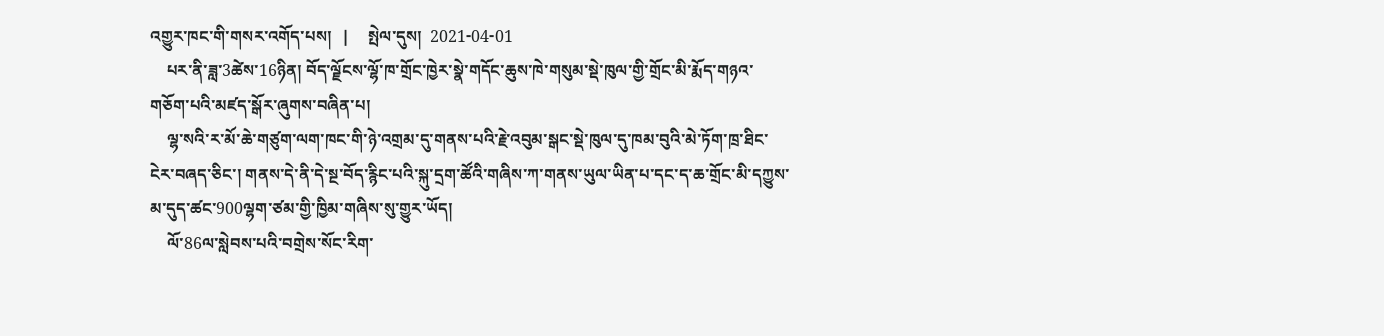འགྱུར་ཁང་གི་གསར་འགོད་པས།   |     སྤེལ་དུས།  2021-04-01
    པར་ནི་ཟླ་3ཚེས་16ཉིན། བོད་ལྗོངས་ལྷོ་ཁ་གྲོང་ཁྱེར་སྣེ་གདོང་ཆུས་ཁེ་གསུམ་སྡེ་ཁུལ་གྱི་གྲོང་མི་རྨོད་གཉའ་གཅོག་པའི་མཛད་སྒོར་ཞུགས་བཞིན་པ།
    ལྷ་སའི་ར་མོ་ཆེ་གཙུག་ལག་ཁང་གི་ཉེ་འགྲམ་དུ་གནས་པའི་རྗེ་འབུམ་སྒང་སྡེ་ཁུལ་དུ་ཁམ་བུའི་མེ་ཏོག་ཁྲ་ཐིང་ངེར་བཞད་ཅིང་། གནས་དེ་ནི་དེ་སྔ་བོད་རྙིང་པའི་སྐུ་དྲག་ཚོའི་གཞིས་ཀ་གནས་ཡུལ་ཡིན་པ་དང་ད་ཆ་གྲོང་མི་དཀྱུས་མ་དུད་ཚང་900ལྷག་ཙམ་གྱི་ཁྱིམ་གཞིས་སུ་གྱུར་ཡོད།
    ལོ་86ལ་སླེབས་པའི་བགྲེས་སོང་རིག་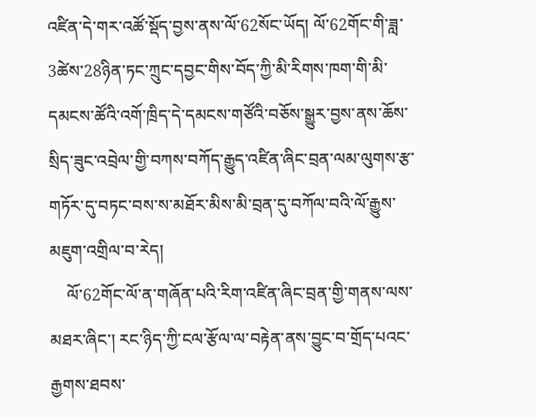འཛིན་དེ་གར་འཚོ་སྡོད་བྱས་ནས་ལོ་62སོང་ཡོད། ལོ་62གོང་གི་ཟླ་3ཚེས་28ཉིན་ཏང་ཀྲུང་དབྱང་གིས་བོད་ཀྱི་མི་རིགས་ཁག་གི་མི་དམངས་ཚོའི་འགོ་ཁྲིད་དེ་དམངས་གཙོའི་བཅོས་སྒྱུར་བྱས་ནས་ཆོས་སྲིད་ཟུང་འབྲེལ་གྱི་བཀས་བཀོད་རྒྱུད་འཛིན་ཞིང་བྲན་ལམ་ལུགས་རྩ་གཏོར་དུ་བཏང་བས་ས་མཐོར་མིས་མི་བྲན་དུ་བཀོལ་བའི་ལོ་རྒྱུས་མཇུག་འགྲིལ་བ་རེད།
    ལོ་62གོང་ལོ་ན་གཞོན་པའི་རིག་འཛིན་ཞིང་བྲན་གྱི་གནས་ལས་མཐར་ཞིང་། རང་ཉིད་ཀྱི་ངལ་རྩོལ་ལ་བརྟེན་ནས་བྱུང་བ་གྲོད་པའང་རྒྱགས་ཐབས་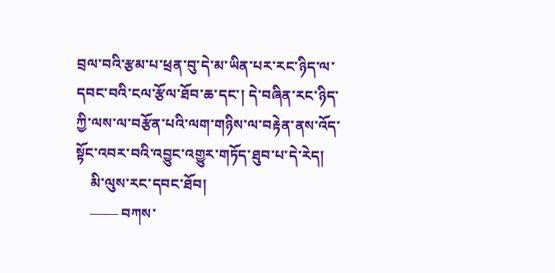བྲལ་བའི་རྩམ་པ་ཕྲན་བུ་དེ་མ་ཡིན་པར་རང་ཉིད་ལ་དབང་བའི་ངལ་རྩོལ་ཐོབ་ཆ་དང་། དེ་བཞིན་རང་ཉིད་ཀྱི་ལས་ལ་བརྩོན་པའི་ལག་གཉིས་ལ་བརྟེན་ནས་འོད་སྟོང་འབར་བའི་འབྱུང་འགྱུར་གཏོད་ཐུབ་པ་དེ་རེད།
    མི་ལུས་རང་དབང་ཐོབ།
    —— བཀས་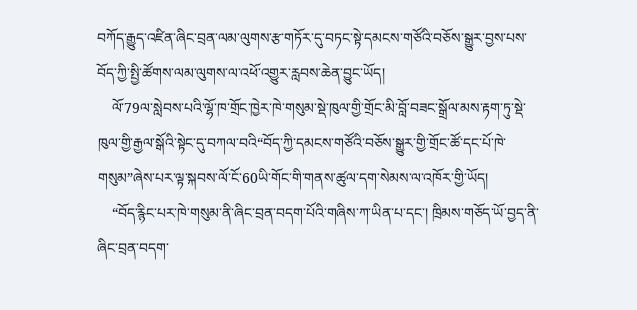བཀོད་རྒྱུད་འཛིན་ཞིང་བྲན་ལམ་ལུགས་རྩ་གཏོར་དུ་བཏང་སྟེ་དམངས་གཙོའི་བཅོས་སྒྱུར་བྱས་པས་བོད་ཀྱི་སྤྱི་ཚོགས་ལམ་ལུགས་ལ་འཕོ་འགྱུར་རླབས་ཆེན་བྱུང་ཡོད།
    ལོ་79ལ་སླེབས་པའི་ལྷོ་ཁ་གྲོང་ཁྱེར་ཁེ་གསུམ་སྡེ་ཁུལ་གྱི་གྲོང་མི་བློ་བཟང་སྒྲོལ་མས་རྟག་ཏུ་སྡེ་ཁུལ་གྱི་རྒྱལ་སྒོའི་སྟེང་དུ་བཀལ་བའི“བོད་ཀྱི་དམངས་གཙོའི་བཅོས་སྒྱུར་གྱི་གྲོང་ཚོ་དང་པོ་ཁེ་གསུམ”ཞེས་པར་ལྟ་སྐབས་ལོ་ངོ་60ཡི་གོང་གི་གནས་ཚུལ་དག་སེམས་ལ་འཁོར་གྱི་ཡོད།
    “བོད་རྙིང་པར་ཁེ་གསུམ་ནི་ཞིང་བྲན་བདག་པོའི་གཞིས་ཀ་ཡིན་པ་དང་། ཁྲིམས་གཅོད་ཡོ་བྱད་ནི་ཞིང་བྲན་བདག་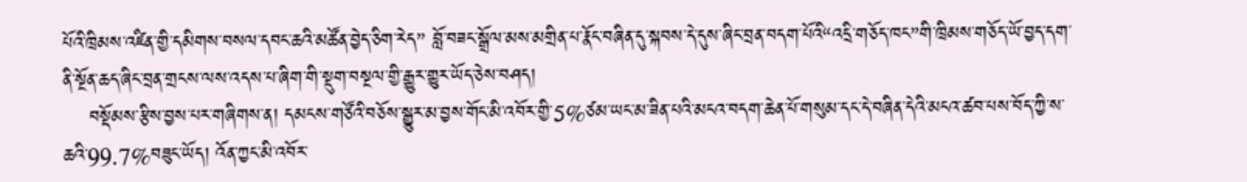པོའི་ཁྲིམས་འཛིན་གྱི་དམིགས་བསལ་དབང་ཆའི་མཚོན་བྱེད་ཅིག་རེད” བློ་བཟང་སྒྲོལ་མས་མགྲིན་པ་རྣོང་བཞིན་དུ་སྐབས་དེ་དུས་ཞིང་བྲན་བདག་པོའི“འདྲི་གཅོད་ཁང”གི་ཁྲིམས་གཅོད་ཡོ་བྱད་དག་ནི་སྔོན་ཆད་ཞིང་བྲན་གྲངས་ལས་འདས་པ་ཞིག་གི་སྡུག་བསྔལ་གྱི་རྒྱུར་གྱུར་ཡོད་ཅེས་བཤད།
    བསྡོམས་རྩིས་བྱས་པར་གཞིགས་ན། དམངས་གཙོའི་བཅོས་སྒྱུར་མ་བྱས་གོང་མི་འབོར་གྱི་5%ཙམ་ཡང་མ་ཟིན་པའི་མངའ་བདག་ཆེན་པོ་གསུམ་དང་དེ་བཞིན་དེའི་མངའ་ཚབ་པས་བོད་ཀྱི་ས་ཆའི་99.7%བཟུང་ཡོད། འོན་ཀྱང་མི་འབོར་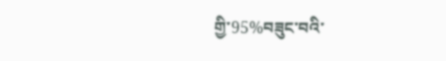གྱི་95%བཟུང་བའི་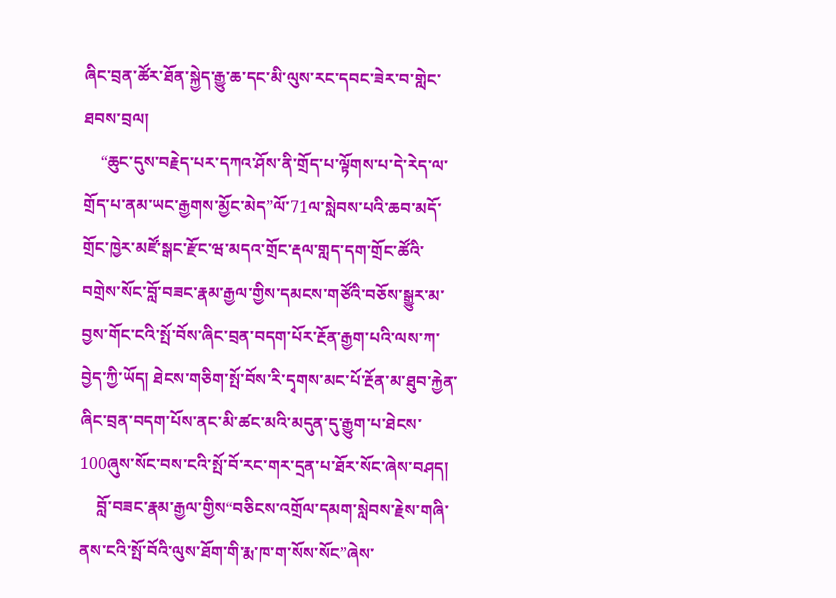ཞིང་བྲན་ཚོར་ཐོན་སྐྱེད་རྒྱུ་ཆ་དང་མི་ལུས་རང་དབང་ཟེར་བ་གླེང་ཐབས་བྲལ།
    “ཆུང་དུས་བརྗེད་པར་དཀའ་ཤོས་ནི་གྲོད་པ་ལྟོགས་པ་དེ་རེད་ལ་གྲོད་པ་ནམ་ཡང་རྒྱགས་མྱོང་མེད”ལོ་71ལ་སླེབས་པའི་ཆབ་མདོ་གྲོང་ཁྱེར་མཛོ་སྒང་རྫོང་ཝ་མདའ་གྲོང་རྡལ་གླད་དག་གྲོང་ཚོའི་བགྲེས་སོང་བློ་བཟང་རྣམ་རྒྱལ་གྱིས་དམངས་གཙོའི་བཅོས་སྒྱུར་མ་བྱས་གོང་ངའི་སྤོ་བོས་ཞིང་བྲན་བདག་པོར་རྔོན་རྒྱག་པའི་ལས་ཀ་བྱེད་ཀྱི་ཡོད། ཐེངས་གཅིག་སྤོ་བོས་རི་དྭགས་མང་པོ་རྔོན་མ་ཐུབ་རྐྱེན་ཞིང་བྲན་བདག་པོས་ནང་མི་ཚང་མའི་མདུན་དུ་རྒྱུག་པ་ཐེངས་100ཞུས་སོང་བས་ངའི་སྤོ་བོ་རང་གར་དྲན་པ་ཐོར་སོང་ཞེས་བཤད།
    བློ་བཟང་རྣམ་རྒྱལ་གྱིས“བཅིངས་འགྲོལ་དམག་སླེབས་རྗེས་གཞི་ནས་ངའི་སྤོ་བོའི་ལུས་ཐོག་གི་རྨ་ཁ་ག་སོས་སོང”ཞེས་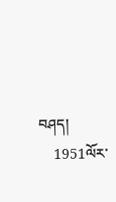བཤད།
    1951ལོར་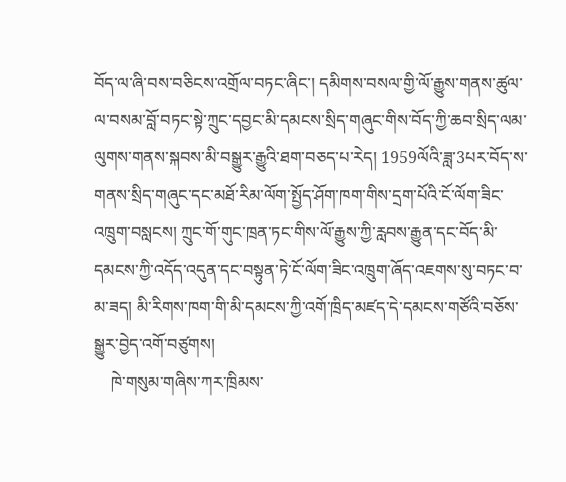བོད་ལ་ཞི་བས་བཅིངས་འགྲོལ་བཏང་ཞིང་། དམིགས་བསལ་གྱི་ལོ་རྒྱུས་གནས་ཚུལ་ལ་བསམ་བློ་བཏང་སྟེ་ཀྲུང་དབྱང་མི་དམངས་སྲིད་གཞུང་གིས་བོད་ཀྱི་ཆབ་སྲིད་ལམ་ལུགས་གནས་སྐབས་མི་བསྒྱུར་རྒྱུའི་ཐག་བཅད་པ་རེད། 1959ལོའི་ཟླ་3པར་བོད་ས་གནས་སྲིད་གཞུང་དང་མཐོ་རིམ་ལོག་སྤྱོད་ཤོག་ཁག་གིས་དྲག་པོའི་ངོ་ལོག་ཟིང་འཁྲུག་བསླངས། ཀྲུང་གོ་གུང་ཁྲན་ཏང་གིས་ལོ་རྒྱུས་ཀྱི་རླབས་རྒྱུན་དང་བོད་མི་དམངས་ཀྱི་འདོད་འདུན་དང་བསྟུན་ཏེ་ངོ་ལོག་ཟིང་འཁྲུག་ཞོད་འཇགས་སུ་བཏང་བ་མ་ཟད། མི་རིགས་ཁག་གི་མི་དམངས་ཀྱི་འགོ་ཁྲིད་མཛད་དེ་དམངས་གཙོའི་བཅོས་སྒྱུར་བྱེད་འགོ་བཙུགས།
    ཁེ་གསུམ་གཞིས་ཀར་ཁྲིམས་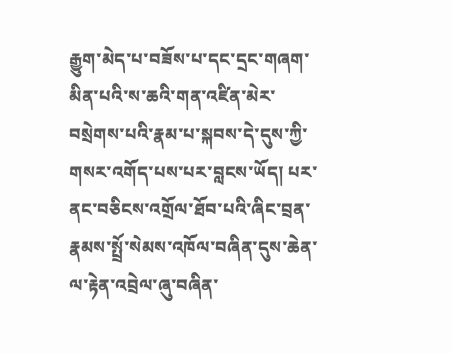རྒྱུག་མེད་པ་བཟོས་པ་དང་དྲང་གཞག་མིན་པའི་ས་ཆའི་གན་འཛིན་མེར་བསྲེགས་པའི་རྣམ་པ་སྐབས་དེ་དུས་ཀྱི་གསར་འགོད་པས་པར་བླངས་ཡོད། པར་ནང་བཅིངས་འགྲོལ་ཐོབ་པའི་ཞིང་བྲན་རྣམས་སྤྲོ་སེམས་འཁོལ་བཞིན་དུས་ཆེན་ལ་རྟེན་འབྲེལ་ཞུ་བཞིན་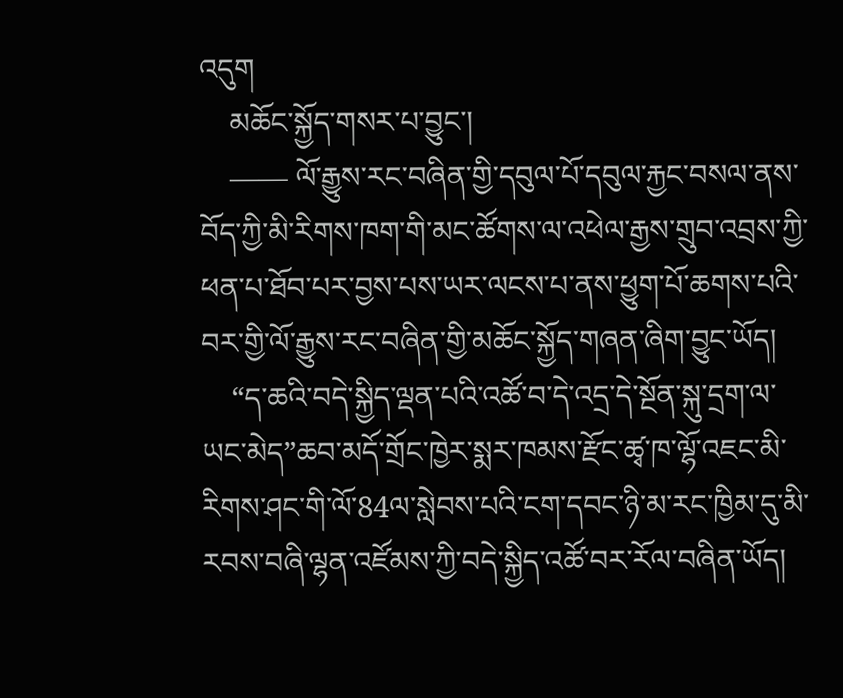འདུག
    མཆོང་སྐྱོད་གསར་པ་བྱུང་།
    —— ལོ་རྒྱུས་རང་བཞིན་གྱི་དབུལ་པོ་དབུལ་རྐྱང་བསལ་ནས་བོད་ཀྱི་མི་རིགས་ཁག་གི་མང་ཚོགས་ལ་འཕེལ་རྒྱས་གྲུབ་འབྲས་ཀྱི་ཕན་པ་ཐོབ་པར་བྱས་པས་ཡར་ལངས་པ་ནས་ཕྱུག་པོ་ཆགས་པའི་བར་གྱི་ལོ་རྒྱུས་རང་བཞིན་གྱི་མཆོང་སྐྱོད་གཞན་ཞིག་བྱུང་ཡོད།
    “ད་ཆའི་བདེ་སྐྱིད་ལྡན་པའི་འཚོ་བ་དེ་འདྲ་དེ་སྔོན་སྐུ་དྲག་ལ་ཡང་མེད”ཆབ་མདོ་གྲོང་ཁྱེར་སྨར་ཁམས་རྫོང་ཚྭ་ཁ་ལྷོ་འཇང་མི་རིགས་ཤང་གི་ལོ་84ལ་སླེབས་པའི་ངག་དབང་ཉི་མ་རང་ཁྱིམ་དུ་མི་རབས་བཞི་ལྷན་འཛོམས་ཀྱི་བདེ་སྐྱིད་འཚོ་བར་རོལ་བཞིན་ཡོད།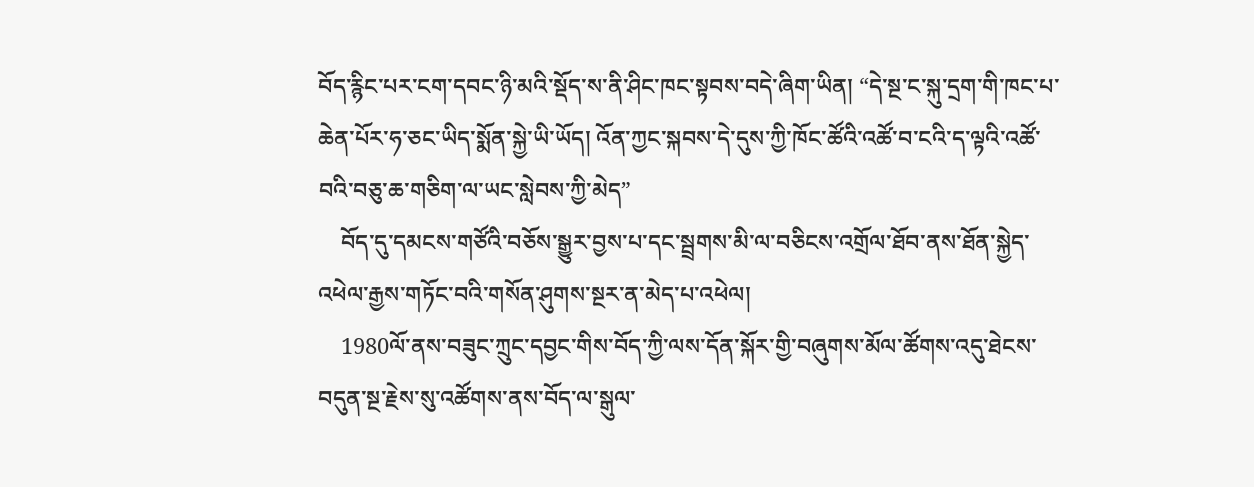བོད་རྙིང་པར་ངག་དབང་ཉི་མའི་སྡོད་ས་ནི་ཤིང་ཁང་སྟབས་བདེ་ཞིག་ཡིན། “དེ་སྔ་ང་སྐུ་དྲག་གི་ཁང་པ་ཆེན་པོར་ཧ་ཅང་ཡིད་སྨོན་སྐྱེ་ཡི་ཡོད། འོན་ཀྱང་སྐབས་དེ་དུས་ཀྱི་ཁོང་ཚོའི་འཚོ་བ་ངའི་ད་ལྟའི་འཚོ་བའི་བཅུ་ཆ་གཅིག་ལ་ཡང་སླེབས་ཀྱི་མེད”
    བོད་དུ་དམངས་གཙོའི་བཅོས་སྒྱུར་བྱས་པ་དང་སྦྲགས་མི་ལ་བཅིངས་འགྲོལ་ཐོབ་ནས་ཐོན་སྐྱེད་འཕེལ་རྒྱས་གཏོང་བའི་གསོན་ཤུགས་སྔར་ན་མེད་པ་འཕེལ།
    1980ལོ་ནས་བཟུང་ཀྲུང་དབྱང་གིས་བོད་ཀྱི་ལས་དོན་སྐོར་གྱི་བཞུགས་མོལ་ཚོགས་འདུ་ཐེངས་བདུན་སྔ་རྗེས་སུ་འཚོགས་ནས་བོད་ལ་སྒུལ་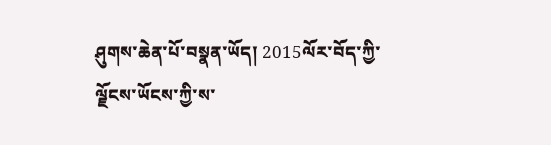ཤུགས་ཆེན་པོ་བསྣན་ཡོད། 2015ལོར་བོད་ཀྱི་ལྗོངས་ཡོངས་ཀྱི་ས་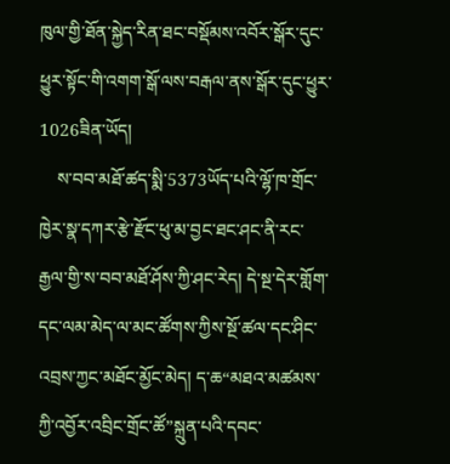ཁུལ་གྱི་ཐོན་སྐྱེད་རིན་ཐང་བསྡོམས་འབོར་སྒོར་དུང་ཕྱུར་སྟོང་གི་འགག་སྒོ་ལས་བརྒལ་ནས་སྒོར་དུང་ཕྱུར་1026ཟིན་ཡོད།
    ས་བབ་མཐོ་ཚད་སྨི་5373ཡོད་པའི་ལྷོ་ཁ་གྲོང་ཁྱེར་སྣ་དཀར་རྩེ་རྫོང་ཕུ་མ་བྱང་ཐང་ཤང་ནི་རང་རྒྱལ་གྱི་ས་བབ་མཐོ་ཤོས་ཀྱི་ཤང་རེད། དེ་སྔ་དེར་གློག་དང་ལམ་མེད་ལ་མང་ཚོགས་ཀྱིས་སྔོ་ཚལ་དང་ཤིང་འབྲས་ཀྱང་མཐོང་མྱོང་མེད། ད་ཆ“མཐའ་མཚམས་ཀྱི་འབྱོར་འབྲིང་གྲོང་ཚོ”སྐྲུན་པའི་དབང་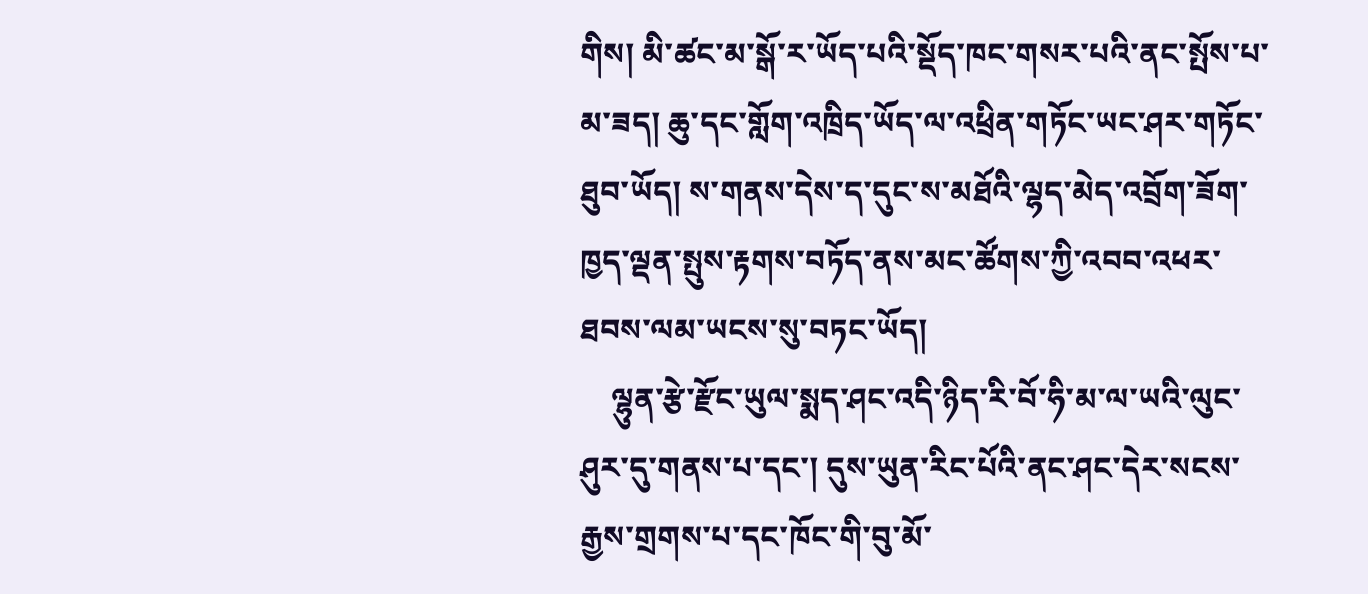གིས། མི་ཚང་མ་སྒོ་ར་ཡོད་པའི་སྡོད་ཁང་གསར་པའི་ནང་སྤོས་པ་མ་ཟད། ཆུ་དང་གློག་འཁྲིད་ཡོད་ལ་འཕྲིན་གཏོང་ཡང་ཤར་གཏོང་ཐུབ་ཡོད། ས་གནས་དེས་ད་དུང་ས་མཐོའི་ལྷད་མེད་འབྲོག་ཟོག་ཁྱད་ལྡན་སྤུས་རྟགས་བཏོད་ནས་མང་ཚོགས་ཀྱི་འབབ་འཕར་ཐབས་ལམ་ཡངས་སུ་བཏང་ཡོད།
    ལྷུན་རྩེ་རྫོང་ཡུལ་སྨད་ཤང་འདི་ཉིད་རི་བོ་ཧི་མ་ལ་ཡའི་ལུང་ཤུར་དུ་གནས་པ་དང་། དུས་ཡུན་རིང་པོའི་ནང་ཤང་དེར་སངས་རྒྱས་གྲགས་པ་དང་ཁོང་གི་བུ་མོ་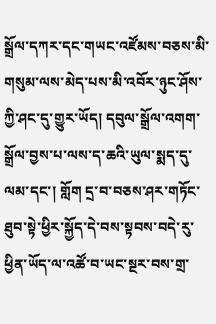སྒྲོལ་དཀར་དང་གཡང་འཛོམས་བཅས་མི་གསུམ་ལས་མེད་པས་མི་འབོར་ཉུང་ཤོས་ཀྱི་ཤང་དུ་གྱུར་ཡོད། དབུལ་སྒྲོལ་འགག་སྒྲོལ་བྱས་པ་ལས་ད་ཆའི་ཡུལ་སྨད་དུ་ལམ་དང་། གློག དྲ་བ་བཅས་ཤར་གཏོང་ཐུབ་སྟེ་ཕྱིར་སྐྱོད་དེ་བས་སྟབས་བདེ་རུ་ཕྱིན་ཡོད་ལ་འཚོ་བ་ཡང་སྔར་བས་གྲ་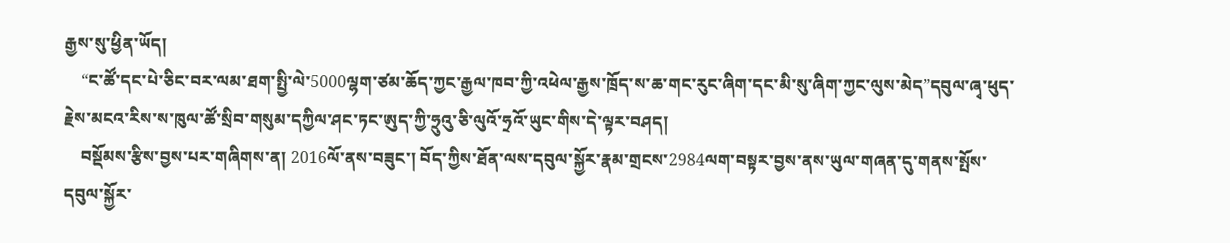རྒྱས་སུ་ཕྱིན་ཡོད།
    “ང་ཚོ་དང་པེ་ཅིང་བར་ལམ་ཐག་སྤྱི་ལེ་5000ལྷག་ཙམ་ཆོད་ཀྱང་རྒྱལ་ཁབ་ཀྱི་འཕེལ་རྒྱས་ཁྲོད་ས་ཆ་གང་རུང་ཞིག་དང་མི་སུ་ཞིག་ཀྱང་ལུས་མེད”དབུལ་ཞྭ་ཕུད་རྗེས་མངའ་རིས་ས་ཁུལ་ཚོ་སྲིབ་གསུམ་དཀྱིལ་ཤང་ཏང་ཨུད་ཀྱི་ཧྲུའུ་ཅི་ལུའོ་ཧྲའོ་ཡུང་གིས་དེ་ལྟར་བཤད།
    བསྡོམས་རྩིས་བྱས་པར་གཞིགས་ན། 2016ལོ་ནས་བཟུང་། བོད་ཀྱིས་ཐོན་ལས་དབུལ་སྐྱོར་རྣམ་གྲངས་2984ལག་བསྟར་བྱས་ནས་ཡུལ་གཞན་དུ་གནས་སྤོས་དབུལ་སྐྱོར་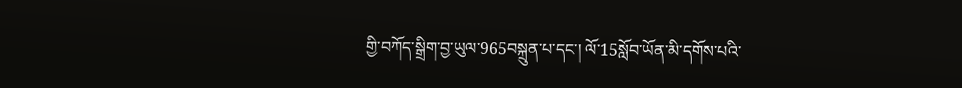གྱི་བཀོད་སྒྲིག་བྱ་ཡུལ་965བསྐྲུན་པ་དང་། ལོ་15སློབ་ཡོན་མི་དགོས་པའི་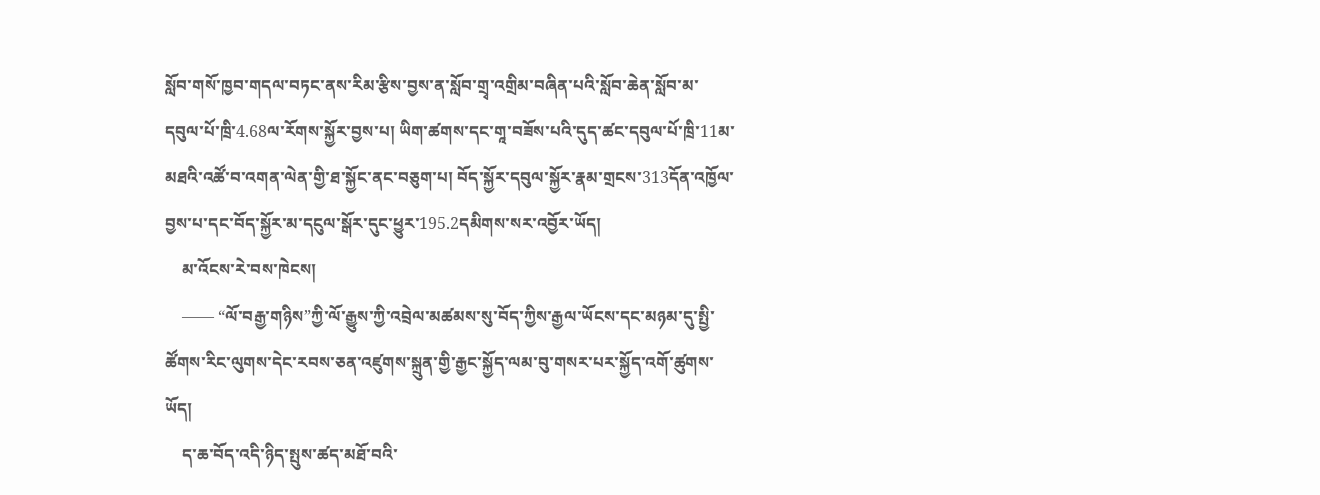སློབ་གསོ་ཁྱབ་གདལ་བཏང་ནས་རིམ་རྩིས་བྱས་ན་སློབ་གྲྭ་འགྲིམ་བཞིན་པའི་སློབ་ཆེན་སློབ་མ་དབུལ་པོ་ཁྲི་4.68ལ་རོགས་སྐྱོར་བྱས་པ། ཡིག་ཚགས་དང་གཱ་བཟོས་པའི་དུད་ཚང་དབུལ་པོ་ཁྲི་11མ་མཐའི་འཚོ་བ་འགན་ལེན་གྱི་ཐ་སྐྱོང་ནང་བཅུག་པ། བོད་སྐྱོར་དབུལ་སྐྱོར་རྣམ་གྲངས་313དོན་འཁྱོལ་བྱས་པ་དང་བོད་སྐྱོར་མ་དངུལ་སྒོར་དུང་ཕྱུར་195.2དམིགས་སར་འབྱོར་ཡོད།
    མ་འོངས་རེ་བས་ཁེངས།
    —— “ལོ་བརྒྱ་གཉིས”ཀྱི་ལོ་རྒྱུས་ཀྱི་འབྲེལ་མཚམས་སུ་བོད་ཀྱིས་རྒྱལ་ཡོངས་དང་མཉམ་དུ་སྤྱི་ཚོགས་རིང་ལུགས་དེང་རབས་ཅན་འཛུགས་སྐྲུན་གྱི་རྒྱང་སྐྱོད་ལམ་བུ་གསར་པར་སྐྱོད་འགོ་ཚུགས་ཡོད།
    ད་ཆ་བོད་འདི་ཉིད་སྤུས་ཚད་མཐོ་བའི་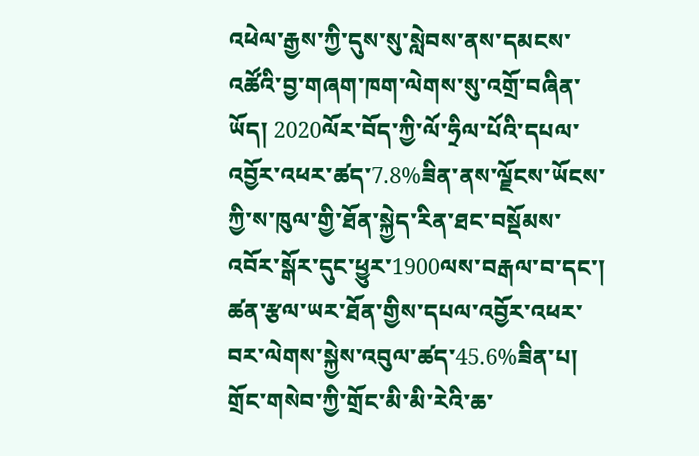འཕེལ་རྒྱས་ཀྱི་དུས་སུ་སླེབས་ནས་དམངས་འཚོའི་བྱ་གཞག་ཁག་ལེགས་སུ་འགྲོ་བཞིན་ཡོད། 2020ལོར་བོད་ཀྱི་ལོ་ཧྲིལ་པོའི་དཔལ་འབྱོར་འཕར་ཚད་7.8%ཟིན་ནས་ལྗོངས་ཡོངས་ཀྱི་ས་ཁུལ་གྱི་ཐོན་སྐྱེད་རིན་ཐང་བསྡོམས་འབོར་སྒོར་དུང་ཕྱུར་1900ལས་བརྒལ་བ་དང་། ཚན་རྩལ་ཡར་ཐོན་གྱིས་དཔལ་འབྱོར་འཕར་བར་ལེགས་སྐྱེས་འབུལ་ཚད་45.6%ཟིན་པ། གྲོང་གསེབ་ཀྱི་གྲོང་མི་མི་རེའི་ཆ་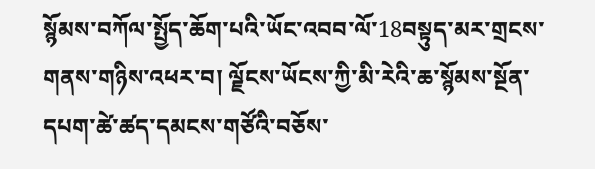སྙོམས་བཀོལ་སྤྱོད་ཆོག་པའི་ཡོང་འབབ་ལོ་18བསྟུད་མར་གྲངས་གནས་གཉིས་འཕར་བ། ལྗོངས་ཡོངས་ཀྱི་མི་རེའི་ཆ་སྙོམས་སྔོན་དཔག་ཚེ་ཚད་དམངས་གཙོའི་བཅོས་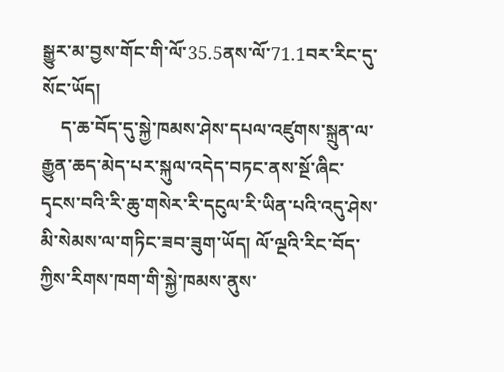སྒྱུར་མ་བྱས་གོང་གི་ལོ་35.5ནས་ལོ་71.1བར་རིང་དུ་སོང་ཡོད།
    ད་ཆ་བོད་དུ་སྐྱེ་ཁམས་ཤེས་དཔལ་འཛུགས་སྐྲུན་ལ་རྒྱུན་ཆད་མེད་པར་སྐུལ་འདེད་བཏང་ནས་སྔོ་ཞིང་དྭངས་བའི་རི་ཆུ་གསེར་རི་དངུལ་རི་ཡིན་པའི་འདུ་ཤེས་མི་སེམས་ལ་གཏིང་ཟབ་ཟུག་ཡོད། ལོ་ལྔའི་རིང་བོད་ཀྱིས་རིགས་ཁག་གི་སྐྱེ་ཁམས་ནུས་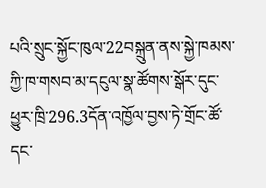པའི་སྲུང་སྐྱོང་ཁུལ་22བསྐྲུན་ནས་སྐྱེ་ཁམས་ཀྱི་ཁ་གསབ་མ་དངུལ་སྣ་ཚོགས་སྒོར་དུང་ཕྱུར་ཁྲི་296.3དོན་འཁྱོལ་བྱས་ཏེ་གྲོང་ཚོ་དང་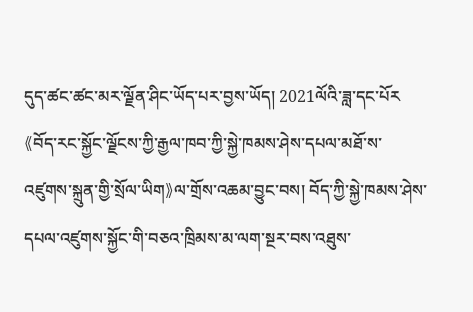དུད་ཚང་ཚང་མར་ལྗོན་ཤིང་ཡོད་པར་བྱས་ཡོད། 2021ལོའི་ཟླ་དང་པོར《བོད་རང་སྐྱོང་ལྗོངས་ཀྱི་རྒྱལ་ཁབ་ཀྱི་སྐྱེ་ཁམས་ཤེས་དཔལ་མཐོ་ས་འཛུགས་སྐྲུན་གྱི་སྲོལ་ཡིག》ལ་གྲོས་འཆམ་བྱུང་བས། བོད་ཀྱི་སྐྱེ་ཁམས་ཤེས་དཔལ་འཛུགས་སྐྱོང་གི་བཅའ་ཁྲིམས་མ་ལག་སྔར་བས་འཐུས་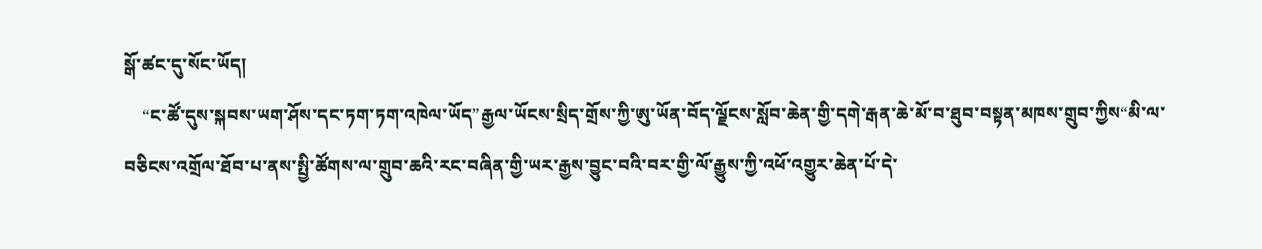སྒོ་ཚང་དུ་སོང་ཡོད།
    “ང་ཚོ་དུས་སྐབས་ཡག་ཤོས་དང་ཏག་ཏག་འཁེལ་ཡོད”རྒྱལ་ཡོངས་སྲིད་གྲོས་ཀྱི་ཨུ་ཡོན་བོད་ལྗོངས་སློབ་ཆེན་གྱི་དགེ་རྒན་ཆེ་མོ་བ་ཐུབ་བསྟན་མཁས་གྲུབ་ཀྱིས“མི་ལ་བཅིངས་འགྲོལ་ཐོབ་པ་ནས་སྤྱི་ཚོགས་ལ་གྲུབ་ཆའི་རང་བཞིན་གྱི་ཡར་རྒྱས་བྱུང་བའི་བར་གྱི་ལོ་རྒྱུས་ཀྱི་འཕོ་འགྱུར་ཆེན་པོ་དེ་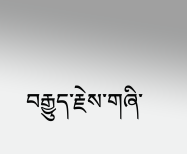བརྒྱུད་རྗེས་གཞི་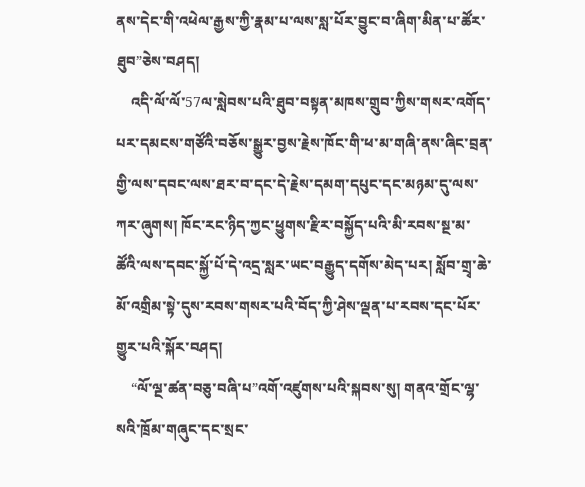ནས་དེང་གི་འཕེལ་རྒྱས་ཀྱི་རྣམ་པ་ལས་སླ་པོར་བྱུང་བ་ཞིག་མིན་པ་ཚོར་ཐུབ”ཅེས་བཤད།
    འདི་ལོ་ལོ་57ལ་སླེབས་པའི་ཐུབ་བསྟན་མཁས་གྲུབ་ཀྱིས་གསར་འགོད་པར་དམངས་གཙོའི་བཅོས་སྒྱུར་བྱས་རྗེས་ཁོང་གི་ཕ་མ་གཞི་ནས་ཞིང་བྲན་གྱི་ལས་དབང་ལས་ཐར་བ་དང་དེ་རྗེས་དམག་དཔུང་དང་མཉམ་དུ་ལས་ཀར་ཞུགས། ཁོང་རང་ཉིད་ཀྱང་ཕྱུགས་རྫིར་བསྐྱོད་པའི་མི་རབས་སྔ་མ་ཚོའི་ལས་དབང་སྐྱོ་པོ་དེ་འདྲ་སླར་ཡང་བརྒྱུད་དགོས་མེད་པར། སློབ་གྲྭ་ཆེ་མོ་འགྲིམ་སྟེ་དུས་རབས་གསར་པའི་བོད་ཀྱི་ཤེས་ལྡན་པ་རབས་དང་པོར་གྱུར་པའི་སྐོར་བཤད།
    “ལོ་ལྔ་ཚན་བཅུ་བཞི་པ”འགོ་འཛུགས་པའི་སྐབས་སུ། གནའ་གྲོང་ལྷ་སའི་ཁྲོམ་གཞུང་དང་སྲང་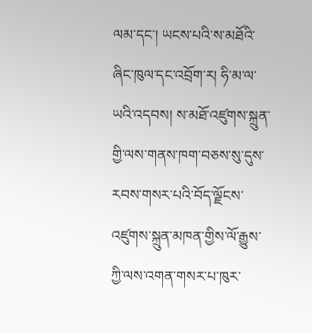ལམ་དང་། ཡངས་པའི་ས་མཐོའི་ཞིང་ཁུལ་དང་འབྲོག་ར། ཧི་མ་ལ་ཡའི་འདབས། ས་མཐོ་འཛུགས་སྐྲུན་གྱི་ལས་གནས་ཁག་བཅས་སུ་དུས་རབས་གསར་པའི་བོད་ལྗོངས་འཛུགས་སྐྲུན་མཁན་གྱིས་ལོ་རྒྱུས་ཀྱི་ལས་འགན་གསར་པ་ཁུར་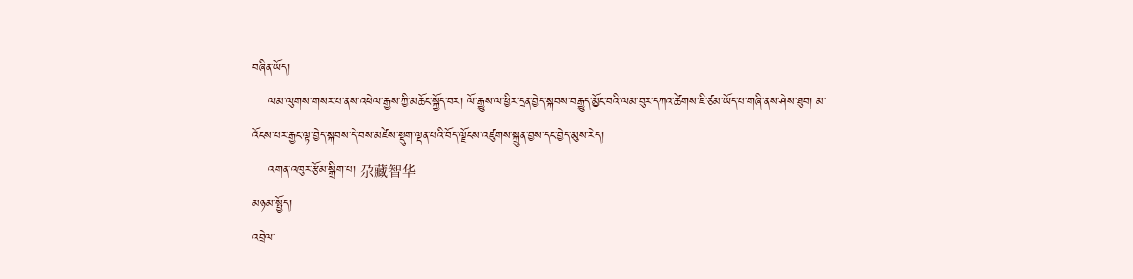བཞིན་ཡོད།
    ལམ་ལུགས་གསར་པ་ནས་འཕེལ་རྒྱས་ཀྱི་མཆོང་སྐྱོད་བར། ལོ་རྒྱུས་ལ་ཕྱིར་དྲན་བྱེད་སྐབས་བརྒྱུད་མྱོང་བའི་ལམ་བུར་དཀའ་ཚེགས་ཇི་ཙམ་ཡོད་པ་གཞི་ནས་ཤེས་ཐུབ། མ་འོངས་པར་རྒྱང་ལྟ་བྱེད་སྐབས་དེ་བས་མཛེས་སྡུག་ལྡན་པའི་བོད་ལྗོངས་འཛུགས་སྐྲུན་བྱས་དང་བྱེད་མུས་རེད།
    འགན་འཁུར་རྩོམ་སྒྲིག་པ། 尕藏智华
མཉམ་སྤྱོད།
འབྲེལ་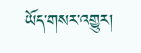ཡོད་གསར་འགྱུར།